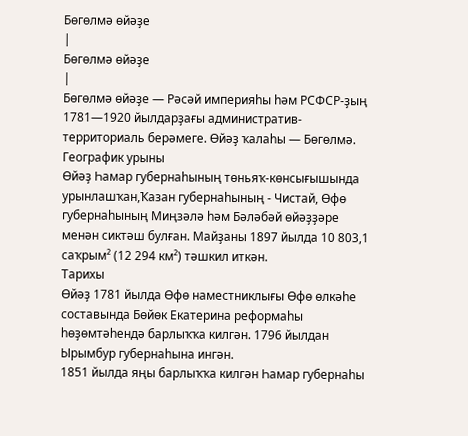Бөгөлмә өйәҙе
|
Бөгөлмә өйәҙе
|
Бөгөлмә өйәҙе — Рәсәй империяһы һәм РСФСР-ҙың 1781—1920 йылдарҙағы административ-территориаль берәмеге. Өйәҙ ҡалаһы — Бөгөлмә.
Географик урыны
Өйәҙ Һамар губернаһының төньяҡ-көнсығышында урынлашҡан,Ҡазан губернаһының - Чистай, Өфө губернаһының Миңзәлә һәм Бәләбәй өйәҙҙәре менән сиктәш булған. Майҙаны 1897 йылда 10 803,1 саҡрым² (12 294 км²) тәшкил иткән.
Тарихы
Өйәҙ 1781 йылда Өфө наместниклығы Өфө өлкәһе составында Бөйөк Екатерина реформаһы һөҙөмтәһендә барлыҡҡа килгән. 1796 йылдан Ырымбур губернаһына ингән.
1851 йылда яңы барлыҡҡа килгән Һамар губернаһы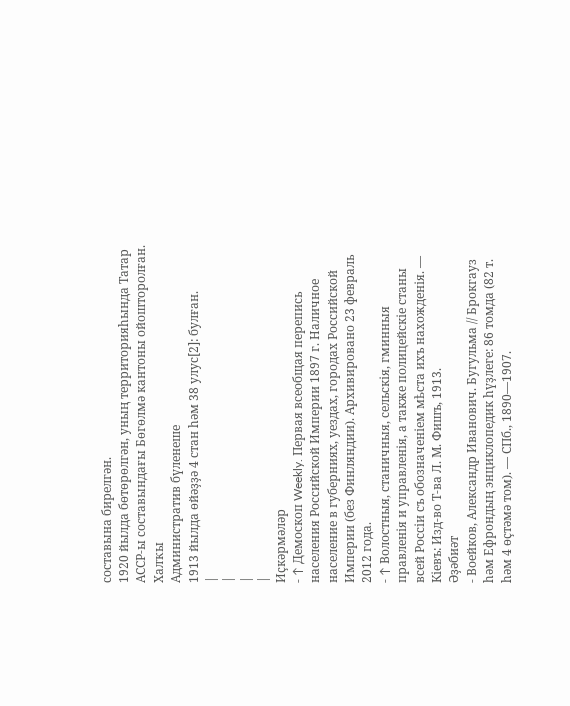составына бирелгән.
1920 йылда бөтөрөлгән, уның территорияһында Татар АССР-ы составындағы Бөгөлмә кантоны ойошторолған.
Халҡы
Административ бүленеше
1913 йылда өйәҙҙә 4 стан һәм 38 улус[2]: булған.
|
|
|
|
Иҫкәрмәләр
- ↑ Демоскоп Weekly. Первая всеобщая перепись населения Российской Империи 1897 г. Наличное население в губерниях, уездах, городах Российской Империи (без Финляндии). Архивировано 23 февраль 2012 года.
- ↑ Волостныя, станичныя, сельскія, гминныя правленія и управленія, а также полицейскіе станы всей Россіи съ обозначеніем мѣста ихъ нахожденія. — Кіевъ: Изд-во Т-ва Л. М. Фишъ, 1913.
Әҙәбиәт
- Воейков, Александр Иванович. Бугульма // Брокгауз һәм Ефрондың энциклопедик һүҙлеге: 86 томда (82 т. һәм 4 өҫтәмә том). — СПб., 1890—1907.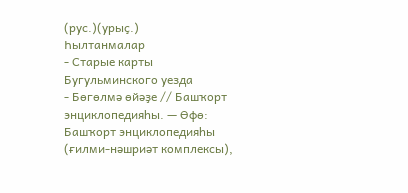(рус.)(урыҫ.)
Һылтанмалар
- Старые карты Бугульминского уезда
- Бөгөлмә өйәҙе // Башҡорт энциклопедияһы. — Өфө: Башҡорт энциклопедияһы (ғилми-нәшриәт комплексы),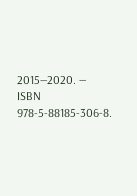2015—2020. — ISBN 978-5-88185-306-8.